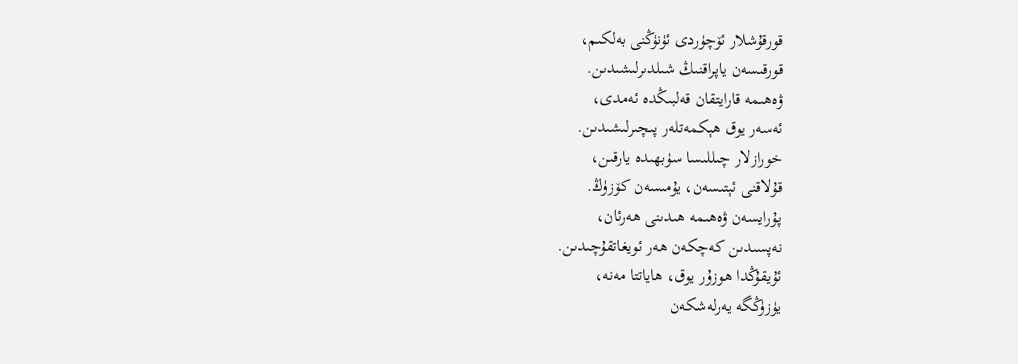قورقۇشلار ئۆچۈردى ئۈنۈڭنى بەلكىم،
قورقىسەن ياپراقنىڭ شىلدىرلىشىدىن.
ۋەھىمە قارايتقان قەلبىڭدە ئەمدى،
ئەسەر يوق ھېكمەتلەر پىچىرلىشىدىن.
خورازلار چىللىسا سۈبھىدە يارقىن،
قۇلاقنى ئېتىسەن، يۇمىسەن كۆزۈڭ.
پۇرايسەن ۋەھىمە ھىدىنى ھەرئان،
نەپسىدىن كەچكەن ھەر ئويغاتقۇچىدىن.
ئۇيقۇڭدا ھوزۇر يوق، ھاياتتا مەنە،
يۈزۈڭگە يەرلەشكەن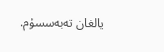يالغان تەبەسسۇم.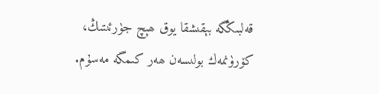قەلبىڭگە بېقىشقا يوق ھېچ جۈرئىتىڭ،
كۆرۈنمەك بولىسەن ھەر كىمگە مەسۇم.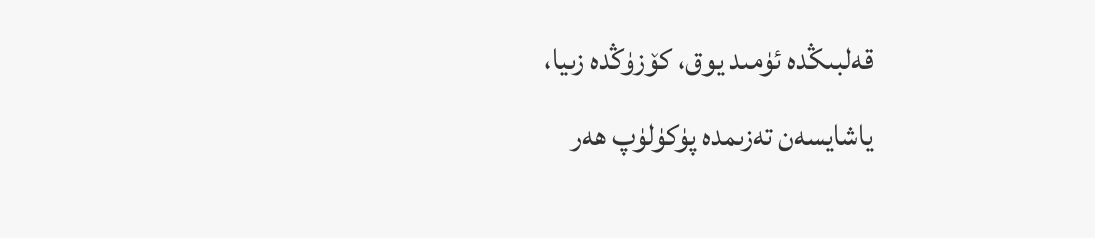قەلبىڭدە ئۈمىد يوق، كۆزۈڭدە زىيا،
ياشايسەن تەزىمدە پۈكۈلۈپ ھەر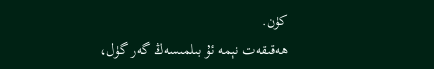كۈن.
ھەقىقەت نېمە ئۇ بىلمىسەڭ گەر گۈل،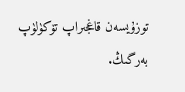توزۇيسەن قاغجىراپ تۆكۈلۈپ بەرگىڭ.